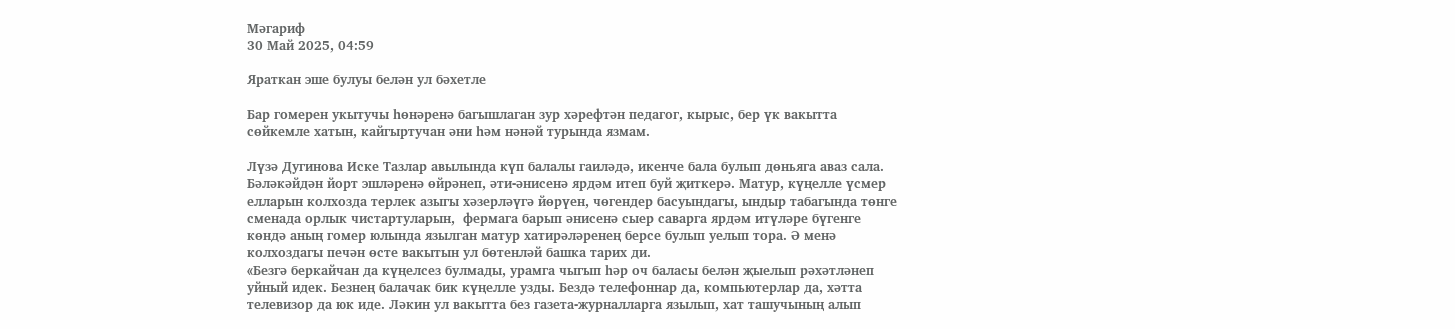Мәгариф
30 Май 2025, 04:59

Яраткан эше булуы белән ул бәхетле

Бар гомерен укытучы һөнәренә багышлаган зур хәрефтән педагог, кырыс, бер үк вакытта сөйкемле хатын, кайгыртучан әни һәм нәнәй турында язмам.

Лүзә Дугинова Иске Тазлар авылында күп балалы гаиләдә, икенче бала булып дөньяга аваз сала. Бәләкәйдән йорт эшләренә өйрәнеп, әти-әнисенә ярдәм итеп буй җиткерә. Матур, күңелле үсмер елларын колхозда терлек азыгы хәзерләүгә йөрүен, чөгендер басуындагы, ындыр табагында төнге сменада орлык чистартуларын,  фермага барып әнисенә сыер саварга ярдәм итүләре бүгенге көндә аның гомер юлында язылган матур хатирәләренең берсе булып уелып тора. Ә менә колхоздагы печән өсте вакытын ул бөтенләй башка тарих ди.
«Безгә беркайчан да күңелсез булмады, урамга чыгып һәр оч баласы белән җыелып рәхәтләнеп уйный идек. Безнең балачак бик күңелле узды. Бездә телефоннар да, компьютерлар да, хәтта телевизор да юк иде. Ләкин ул вакытта без газета-журналларга язылып, хат ташучының алып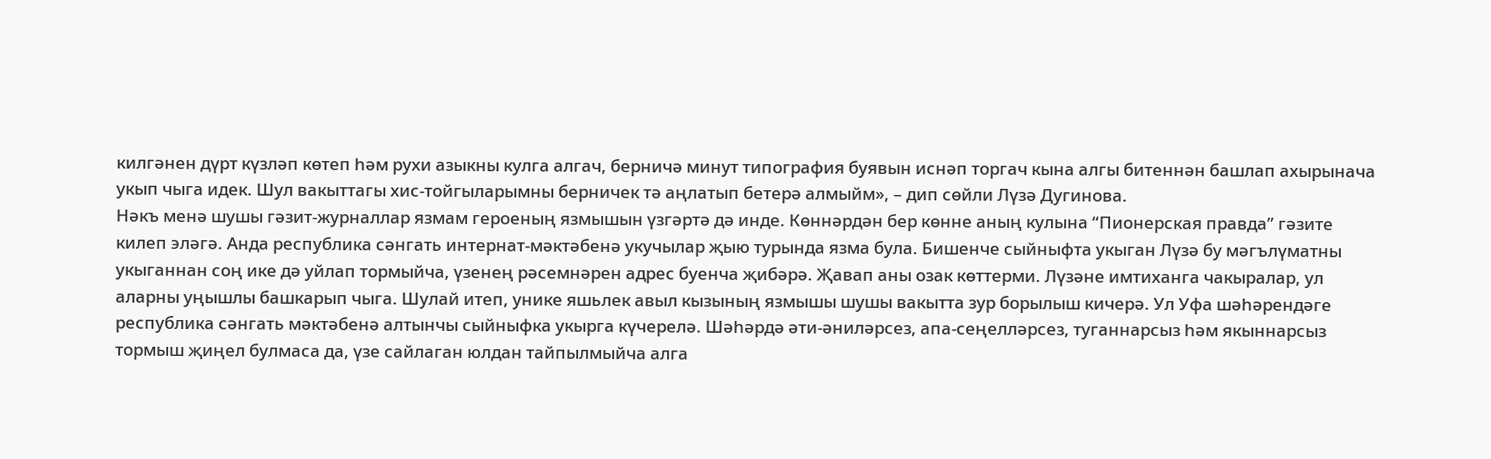килгәнен дүрт күзләп көтеп һәм рухи азыкны кулга алгач, берничә минут типография буявын иснәп торгач кына алгы битеннән башлап ахырынача укып чыга идек. Шул вакыттагы хис-тойгыларымны берничек тә аңлатып бетерә алмыйм», – дип сөйли Лүзә Дугинова.
Нәкъ менә шушы гәзит-журналлар язмам героеның язмышын үзгәртә дә инде. Көннәрдән бер көнне аның кулына “Пионерская правда” гәзите килеп эләгә. Анда республика сәнгать интернат-мәктәбенә укучылар җыю турында язма була. Бишенче сыйныфта укыган Лүзә бу мәгълүматны укыганнан соң ике дә уйлап тормыйча, үзенең рәсемнәрен адрес буенча җибәрә. Җавап аны озак көттерми. Лүзәне имтиханга чакыралар, ул аларны уңышлы башкарып чыга. Шулай итеп, унике яшьлек авыл кызының язмышы шушы вакытта зур борылыш кичерә. Ул Уфа шәһәрендәге республика сәнгать мәктәбенә алтынчы сыйныфка укырга күчерелә. Шәһәрдә әти-әниләрсез, апа-сеңелләрсез, туганнарсыз һәм якыннарсыз тормыш җиңел булмаса да, үзе сайлаган юлдан тайпылмыйча алга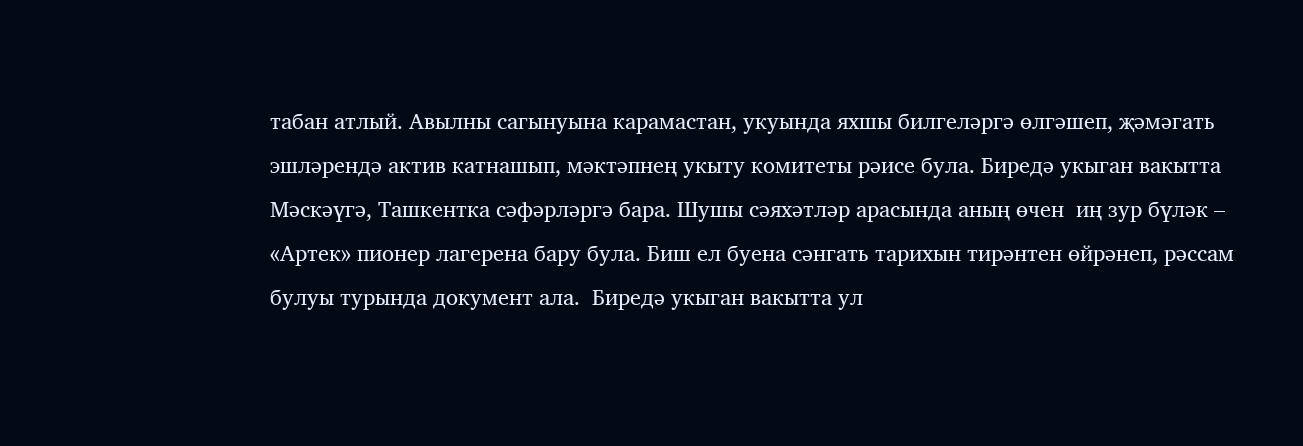табан атлый. Авылны сагынуына карамастан, укуында яхшы билгеләргә өлгәшеп, җәмәгать эшләрендә актив катнашып, мәктәпнең укыту комитеты рәисе була. Биредә укыган вакытта Мәскәүгә, Ташкентка сәфәрләргә бара. Шушы сәяхәтләр арасында аның өчен  иң зур бүләк – «Артек» пионер лагерена бару була. Биш ел буена сәнгать тарихын тирәнтен өйрәнеп, рәссам булуы турында документ ала.  Биредә укыган вакытта ул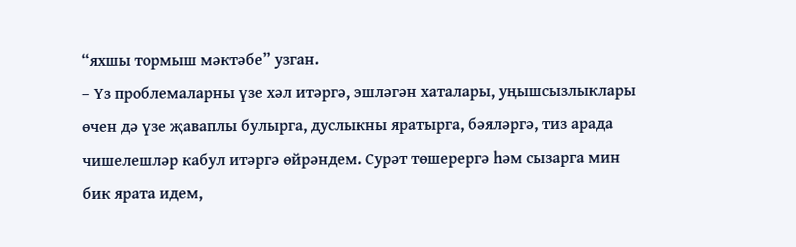“яхшы тормыш мәктәбе” узган.
– Үз проблемаларны үзе хәл итәргә, эшләгән хаталары, уңышсызлыклары өчен дә үзе җаваплы булырга, дуслыкны яратырга, бәяләргә, тиз арада чишелешләр кабул итәргә өйрәндем. Сурәт төшерергә һәм сызарга мин бик ярата идем,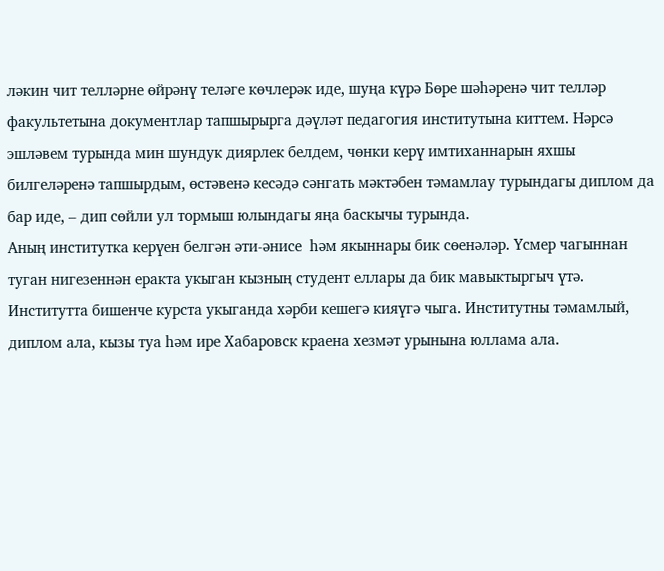ләкин чит телләрне өйрәнү теләге көчлерәк иде, шуңа күрә Бөре шәһәренә чит телләр факультетына документлар тапшырырга дәүләт педагогия институтына киттем. Нәрсә эшләвем турында мин шундук диярлек белдем, чөнки керү имтиханнарын яхшы билгеләренә тапшырдым, өстәвенә кесәдә сәнгать мәктәбен тәмамлау турындагы диплом да бар иде, – дип сөйли ул тормыш юлындагы яңа баскычы турында.
Аның институтка керүен белгән әти-әнисе  һәм якыннары бик сөенәләр. Үсмер чагыннан туган нигезеннән еракта укыган кызның студент еллары да бик мавыктыргыч үтә. Институтта бишенче курста укыганда хәрби кешегә кияүгә чыга. Институтны тәмамлый, диплом ала, кызы туа һәм ире Хабаровск краена хезмәт урынына юллама ала.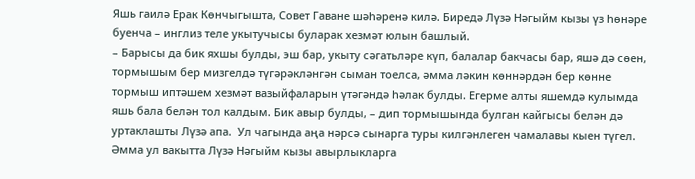Яшь гаилә Ерак Көнчыгышта, Совет Гаване шәһәренә килә. Биредә Лүзә Нәгыйм кызы үз һөнәре буенча – инглиз теле укытучысы буларак хезмәт юлын башлый.
– Барысы да бик яхшы булды, эш бар, укыту сәгатьләре күп, балалар бакчасы бар, яшә дә сөен, тормышым бер мизгелдә түгәрәкләнгән сыман тоелса, әмма ләкин көннәрдән бер көнне тормыш иптәшем хезмәт вазыйфаларын үтәгәндә һәлак булды. Егерме алты яшемдә кулымда яшь бала белән тол калдым. Бик авыр булды, – дип тормышында булган кайгысы белән дә уртаклашты Лүзә апа.  Ул чагында аңа нәрсә сынарга туры килгәнлеген чамалавы кыен түгел. Әмма ул вакытта Лүзә Нәгыйм кызы авырлыкларга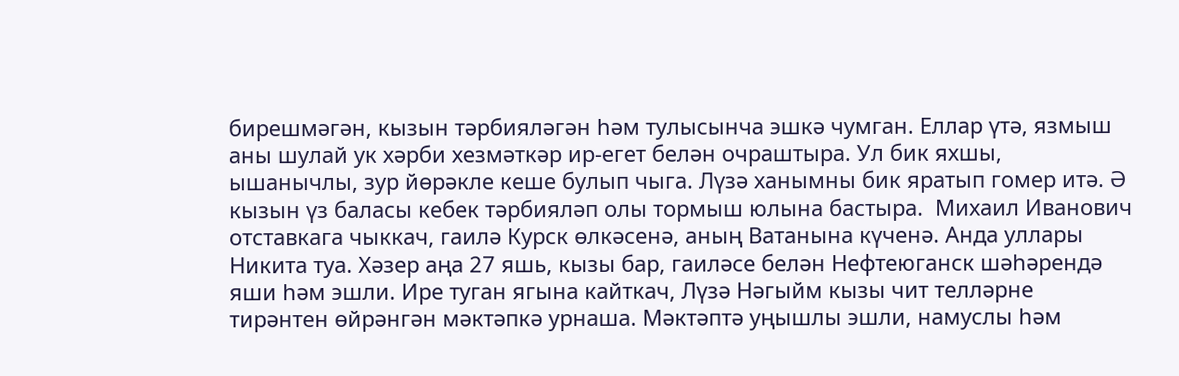бирешмәгән, кызын тәрбияләгән һәм тулысынча эшкә чумган. Еллар үтә, язмыш аны шулай ук хәрби хезмәткәр ир-егет белән очраштыра. Ул бик яхшы, ышанычлы, зур йөрәкле кеше булып чыга. Лүзә ханымны бик яратып гомер итә. Ә кызын үз баласы кебек тәрбияләп олы тормыш юлына бастыра.  Михаил Иванович отставкага чыккач, гаилә Курск өлкәсенә, аның Ватанына күченә. Анда уллары Никита туа. Хәзер аңа 27 яшь, кызы бар, гаиләсе белән Нефтеюганск шәһәрендә яши һәм эшли. Ире туган ягына кайткач, Лүзә Нәгыйм кызы чит телләрне тирәнтен өйрәнгән мәктәпкә урнаша. Мәктәптә уңышлы эшли, намуслы һәм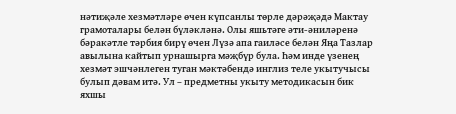нәтиҗәле хезмәтләре өчен күпсанлы төрле дәрәҗәдә Мактау грамоталары белән бүләкләнә. Олы яшьтәге әти-әниләренә бәракәтле тәрбия бирү өчен Лүзә апа гаиләсе белән Яңа Тазлар авылына кайтып урнашырга мәҗбүр була. Һәм инде үзенең хезмәт эшчәнлеген туган мәктәбендә инглиз теле укытучысы булып дәвам итә. Ул – предметны укыту методикасын бик яхшы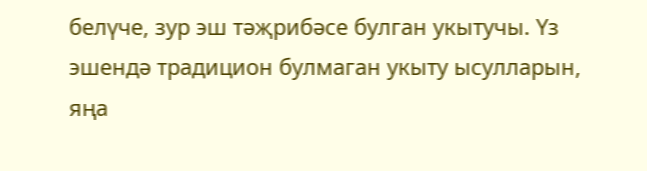белүче, зур эш тәҗрибәсе булган укытучы. Үз эшендә традицион булмаган укыту ысулларын, яңа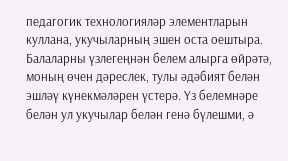педагогик технологияләр элементларын куллана, укучыларның эшен оста оештыра. Балаларны үзлегеңнән белем алырга өйрәтә, моның өчен дәреслек, тулы әдәбият белән эшләү күнекмәләрен үстерә. Үз белемнәре белән ул укучылар белән генә бүлешми, ә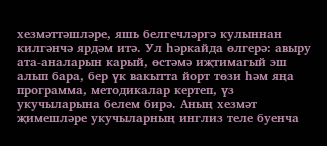хезмәттәшләре, яшь белгечләргә кулыннан килгәнчә ярдәм итә. Ул һәркайда өлгерә: авыру ата-аналарын карый, өстәмә иҗтимагый эш алып бара, бер үк вакытта йорт төзи һәм яңа программа, методикалар кертеп, үз укучыларына белем бирә. Аның хезмәт җимешләре укучыларның инглиз теле буенча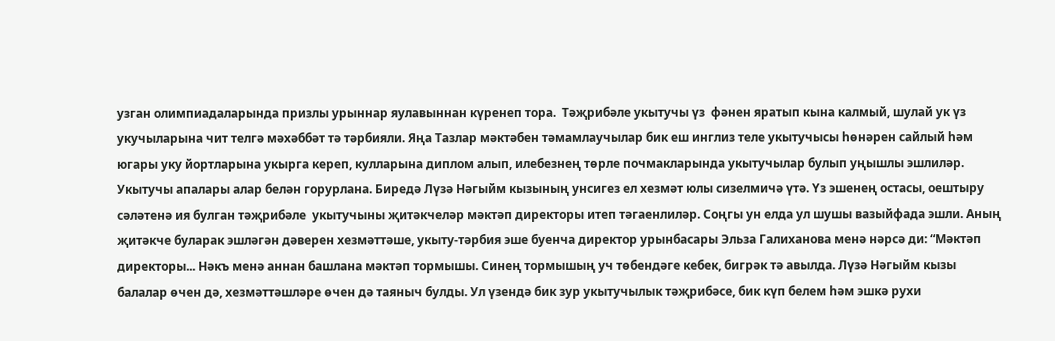узган олимпиадаларында призлы урыннар яулавыннан күренеп тора.  Тәҗрибәле укытучы үз  фәнен яратып кына калмый, шулай ук үз укучыларына чит телгә мәхәббәт тә тәрбияли. Яңа Тазлар мәктәбен тәмамлаучылар бик еш инглиз теле укытучысы һөнәрен сайлый һәм югары уку йортларына укырга кереп, кулларына диплом алып, илебезнең төрле почмакларында укытучылар булып уңышлы эшлиләр. Укытучы апалары алар белән горурлана. Биредә Лүзә Нәгыйм кызының унсигез ел хезмәт юлы сизелмичә үтә. Үз эшенең остасы, оештыру сәләтенә ия булган тәҗрибәле  укытучыны җитәкчеләр мәктәп директоры итеп тәгаенлиләр. Соңгы ун елда ул шушы вазыйфада эшли. Аның җитәкче буларак эшләгән дәверен хезмәттәше, укыту-тәрбия эше буенча директор урынбасары Эльза Галиханова менә нәрсә ди: “Мәктәп директоры... Нәкъ менә аннан башлана мәктәп тормышы. Синең тормышың уч төбендәге кебек, бигрәк тә авылда. Лүзә Нәгыйм кызы балалар өчен дә, хезмәттәшләре өчен дә таяныч булды. Ул үзендә бик зур укытучылык тәҗрибәсе, бик күп белем һәм эшкә рухи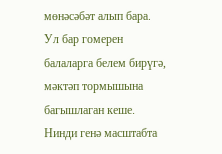мөнәсәбәт алып бара. Ул бар гомерен балаларга белем бирүгә, мәктәп тормышына багышлаган кеше. Нинди генә масштабта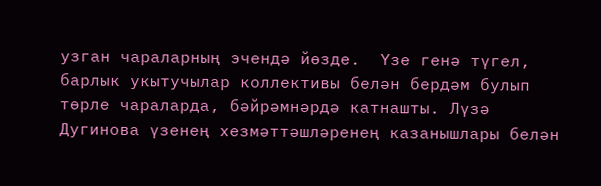узган чараларның эчендә йөзде.  Үзе генә түгел,  барлык укытучылар коллективы белән бердәм булып төрле чараларда, бәйрәмнәрдә катнашты. Лүзә Дугинова үзенең хезмәттәшләренең казанышлары белән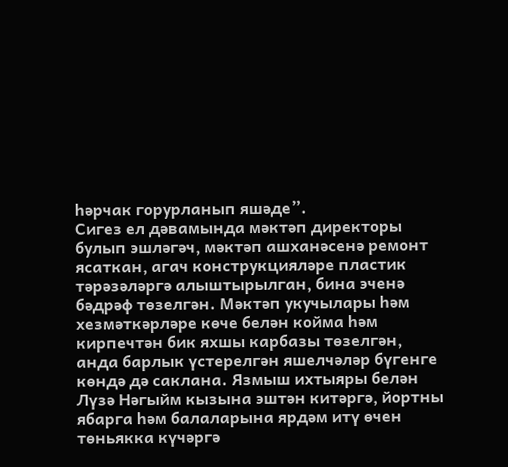һәрчак горурланып яшәде”.
Сигез ел дәвамында мәктәп директоры булып эшләгәч, мәктәп ашханәсенә ремонт ясаткан, агач конструкцияләре пластик тәрәзәләргә алыштырылган, бина эченә  бәдрәф төзелгән. Мәктәп укучылары һәм хезмәткәрләре көче белән койма һәм кирпечтән бик яхшы карбазы төзелгән, анда барлык үстерелгән яшелчәләр бүгенге көндә дә саклана. Язмыш ихтыяры белән Лүзә Нәгыйм кызына эштән китәргә, йортны ябарга һәм балаларына ярдәм итү өчен төньякка күчәргә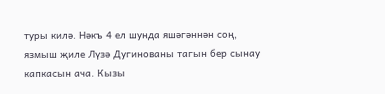туры килә. Нәкъ 4 ел шунда яшәгәннән соң, язмыш җиле Лүзә Дугинованы тагын бер сынау капкасын ача. Кызы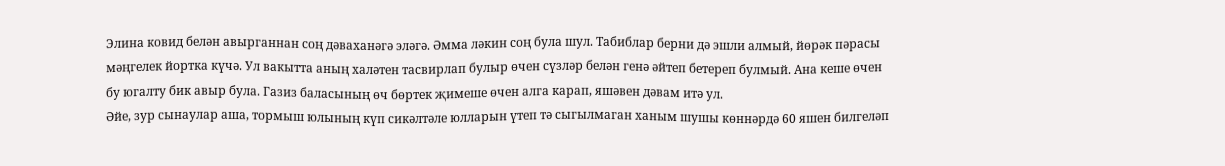Элина ковид белән авырганнан соң дәваханәгә эләгә. Әмма ләкин соң була шул. Табиблар берни дә эшли алмый, йөрәк пәрасы мәңгелек йортка күчә. Ул вакытта аның халәтен тасвирлап булыр өчен сүзләр белән генә әйтеп бетереп булмый. Ана кеше өчен бу югалту бик авыр була. Газиз баласының өч бөртек җимеше өчен алга карап, яшәвен дәвам итә ул.
Әйе, зур сынаулар аша, тормыш юлының күп сикәлтәле юлларын үтеп тә сыгылмаган ханым шушы көннәрдә 60 яшен билгеләп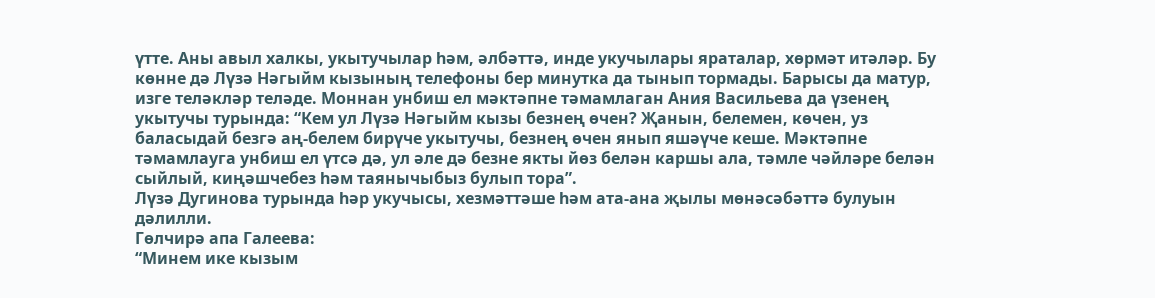үтте. Аны авыл халкы, укытучылар һәм, әлбәттә, инде укучылары яраталар, хөрмәт итәләр. Бу көнне дә Лүзә Нәгыйм кызының телефоны бер минутка да тынып тормады. Барысы да матур, изге теләкләр теләде. Моннан унбиш ел мәктәпне тәмамлаган Ания Васильева да үзенең укытучы турында: “Кем ул Лүзә Нәгыйм кызы безнең өчен? Җанын, белемен, көчен, уз баласыдай безгә аң-белем бирүче укытучы, безнең өчен янып яшәүче кеше. Мәктәпне тәмамлауга унбиш ел үтсә дә, ул әле дә безне якты йөз белән каршы ала, тәмле чәйләре белән сыйлый, киңәшчебез һәм таянычыбыз булып тора”.
Лүзә Дугинова турында һәр укучысы, хезмәттәше һәм ата-ана җылы мөнәсәбәттә булуын дәлилли.
Гөлчирә апа Галеева:
“Минем ике кызым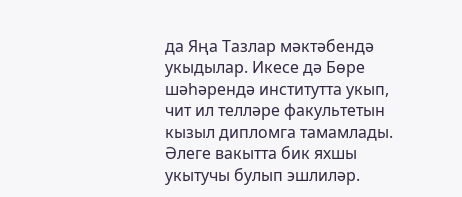да Яңа Тазлар мәктәбендә укыдылар. Икесе дә Бөре шәһәрендә институтта укып, чит ил телләре факультетын кызыл дипломга тамамлады. Әлеге вакытта бик яхшы укытучы булып эшлиләр.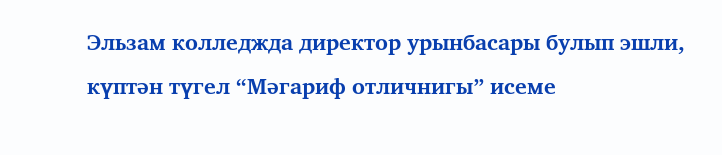Эльзам колледжда директор урынбасары булып эшли, күптән түгел “Мәгариф отличнигы” исеме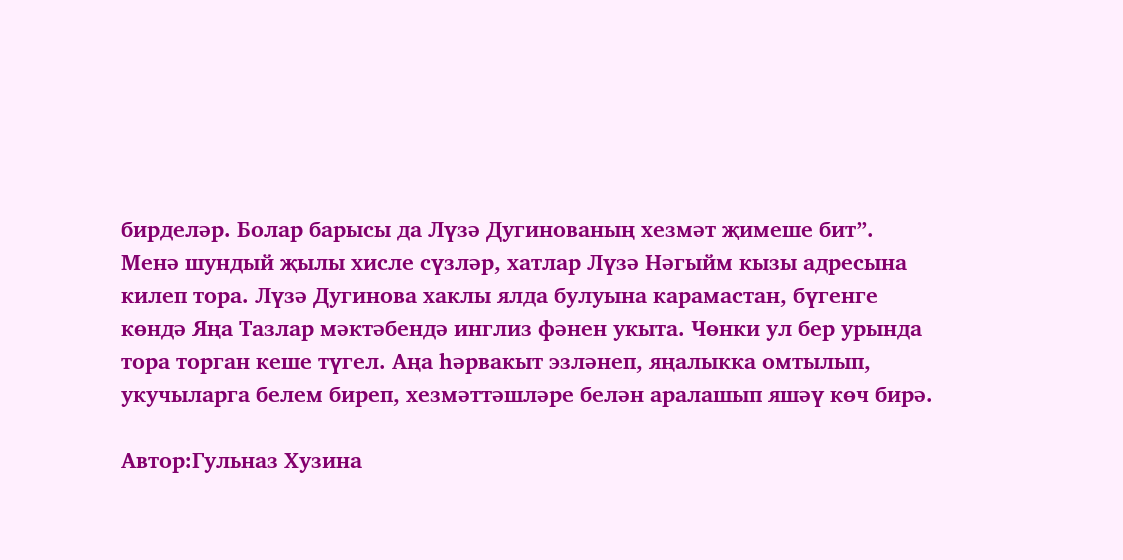бирделәр. Болар барысы да Лүзә Дугинованың хезмәт җимеше бит”.
Менә шундый җылы хисле сүзләр, хатлар Лүзә Нәгыйм кызы адресына килеп тора. Лүзә Дугинова хаклы ялда булуына карамастан, бүгенге көндә Яңа Тазлар мәктәбендә инглиз фәнен укыта. Чөнки ул бер урында тора торган кеше түгел. Аңа һәрвакыт эзләнеп, яңалыкка омтылып, укучыларга белем биреп, хезмәттәшләре белән аралашып яшәү көч бирә.

Автор:Гульназ Хузина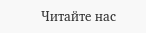Читайте нас